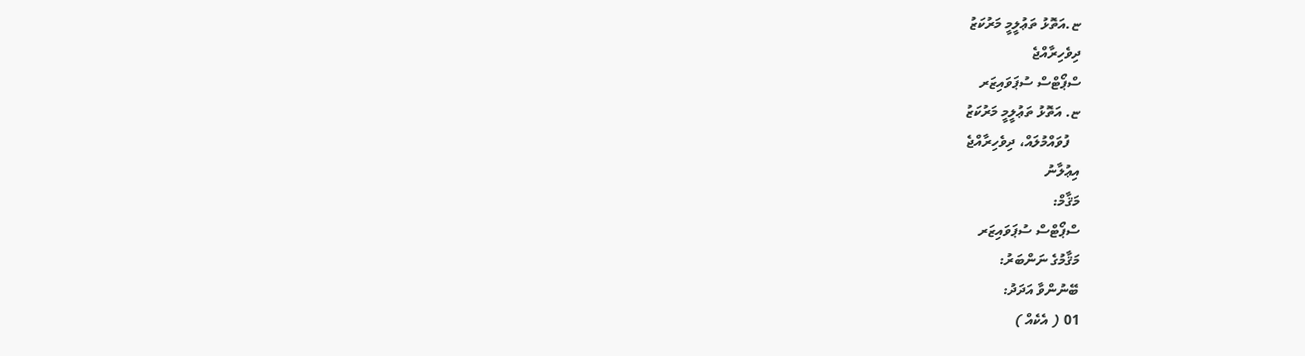ޏ.އަތޮޅު ތަޢުލީމީ މަރުކަޒު
ދިވެހިރާއްޖެ
ސްޕޯޓްސް ސުޕަވައިޒަރ
ޏ. އަތޮޅު ތަޢުލީމީ މަރުކަޒު
   ފުވައްމުލައް، ދިވެހިރާއްޖެ
އިޢުލާނު
މަޤާމް:
ސްޕޯޓްސް ސުޕަވައިޒަރ
މަޤާމުގެ ނަންބަރު:
ބޭނުންވާ އަދަދު:
01 ( އެކެއް )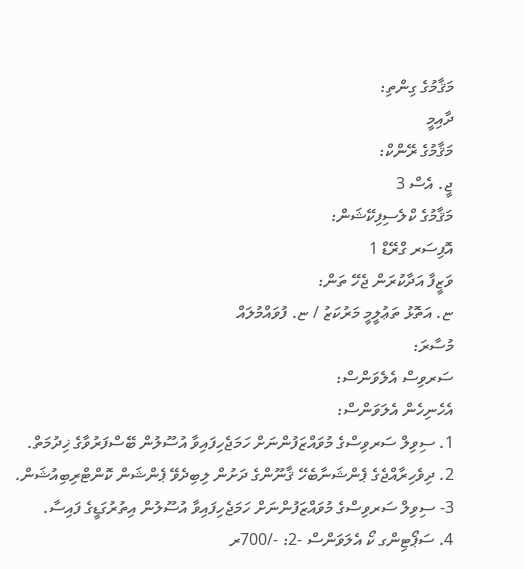މަޤާމުގެ ގިންތި:
ދާއިމީ
މަޤާމުގެ ރޭންކް:
ޖީ. އެސް 3
މަޤާމުގެ ކްލެސިފިކޭޝަން:
އޮފިސަރ ގްރޭޑް 1
ވަޒީފާ އަދާކުރަން ޖެހޭ ތަން:
ޏ. އަތޮޅު ތަޢުލީމީ މަރުކަޒު / ޏ. ފުވައްމުލައް
މުސާރަ:
ސަރވިސް އެލެވަންސް:
އެހެނިހެން އެލަވަންސް:
1. ސިވިލް ސަރވިސްގެ މުވައްޒަފުންނަށް ހަމަޖެހިފައިވާ އުސޫލުން ބޭސްފަރުވާގެ ޚިދުމަތް.
2. ދިވެހިރާއްޖެގެ ޕެންޝަނާބެހޭ ޤާނޫންގެ ދަށުން ލިބިދެވޭ ޕެންޝަން ކޮންޓްރިބިއުޝަން.
3- ސިވިލް ސަރވިސްގެ މުވައްޒަފުންނަށް ހަމަޖެހިފައިވާ އުސޫލުން އިތުރުގަޑީގެ ފައިސާ.
4. ސަޕޯޓިންގ ކޯ އެލަވަންސް -2: -/700ރ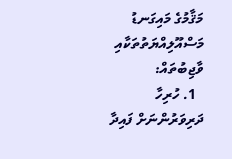މަޤާމުގެ މައިގަނޑު މަސްއޫލިއްޔަތުތަކާއި ވާޖިބުތައް:
  1. ހުރިހާ ދަރިވަރުންނަށް ފައިދާ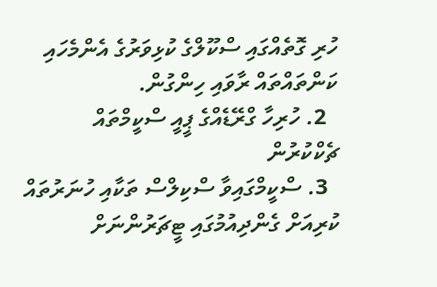ހުރި ގޮތެއްގައި ސްކޫލްގެ ކުޅިވަރުގެ އެންމެހައި ކަންތައްތައް ރާވައި ހިންގުން.
  2. ހުރިހާ ގްރޭޑެއްގެ ޕީއީ ސްކީމްތައް ޗެކްކުރުން
  3. ސްކީމްގައިވާ ސްކިލްސް ތަކާއި ހުނަރުތައް ކުރިއަށް ގެންދިއުމުގައި ޓީޗަރުންނަށް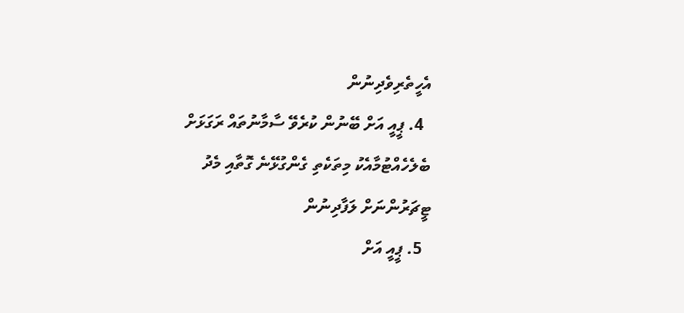އެހީތެރިވެދިނުން
  4. ޕީއީ އަށް ބޭނުން ކުރެވޭ ސާމާނުތައް ރަގަޅަށް ބެލެހެއްޓުމާއެކު މިތަކެތި ގެންގުޅޭނެ ގޮތާއި މެދު ޓީޗަރުންނަށް ލަފާދިނުން
  5. ޕީއީ އަށް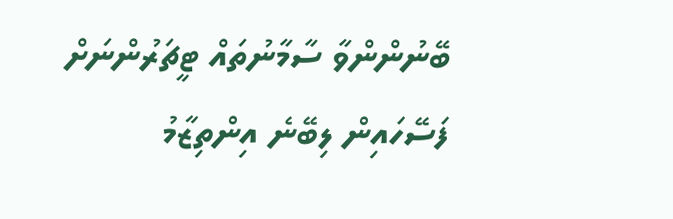ބޭނުންންވާ ސާމާނުތައް ޓީޗަރުންނަށް ފަސޭހައިން ލިބޭނެ އިންތިޒާމު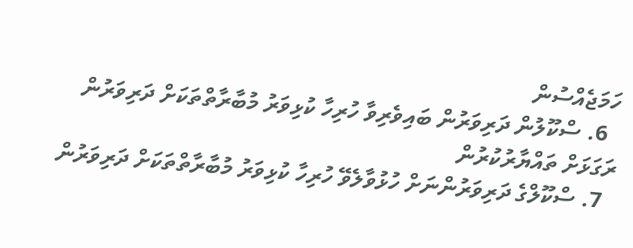ހަމަޖެއްސުން
  6. ސްކޫލުން ދަރިވަރުން ބައިވެރިވާ ހުރިހާ ކުޅިވަރު މުބާރާތްތަކަށް ދަރިވަރުން ރަގަޅަށް ތައްޔާރުކުރުން
  7. ސްކޫލްގެ ދަރިވަރުންނަށް ހުޅުވާލެވޭ ހުރިހާ ކުޅިވަރު މުބާރާތްތަކަށް ދަރިވަރުން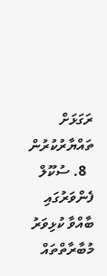ރަގަޅަށް ތައްޔާރުކުރުން
  8. ސުކޫލް ފެންވަރުގައި ބާއްވާ ކުޅިވަރު މުބާރާތްތައް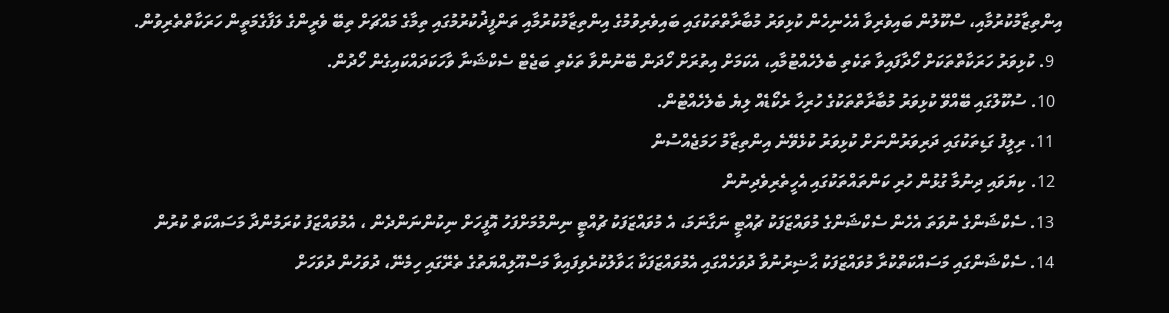އިންތިޒާމުކުރުމާއި، ސްކޫލުން ބައިވެރިވާ އެހެނިހެން ކުޅިވަރު މުބާރާތްތަކުގައި ބައިވެރިވުމުގެ އިންތިޒާމުކުރުމާއި ތަންފީޛުކުރުމުގައި ތިމާގެ މައްޗަށް ތިބޭ ވެރީންގެ ލަފާގެމަތީން ހަރަކާތްތެރިވުން.
  9. ކުޅިވަރު ހަރަކާތްތަކަށް ހޯދާފައިވާ ތަކެތި ބެލެހެއްޓުމާއި، އެކަމަށް އިތުރަށް ހޯދަން ބޭނުންވާ ތަކެތި ބަޖެޓް ސެކްޝަނާ ވާހަކަދައްކައިގެން ހޯދުން.
  10. ސުކޫލުގައި ބޭއްވޭ ކުޅިވަރު މުބާރާތްތަކުގެ ހުރިހާ ރެކޯޑެއް ލިޔެ ބެލެހެއްޓުން.
  11. ރިލީފު ގަޑިތަކުގައި ދަރިވަރުންނަށް ކުޅިވަރު ކުޅެވޭނެ އިންތިޒާމު ހަމަޖެއްސުން
  12. ކިޔަވައި ދިނުމާ ގުޅުން ހުރި ކަންތައްތަކުގައި އެހީތެރިވެދިނުން
  13. ސެކްޝަންގެ ނުވަތަ އެހެން ސެކްޝަންގެ މުވައްޒަފަކު ޗުއްޓީ ނަގާނަމަ، އެ މުވައްޒަފަކު ޗުއްޓީ ނިންމުމަށްފަހު އޮފީހަށް ނިކުންނަންދެން ، އެމުވައްޒަފު ކުރަމުންދާ މަސައްކަތް ކުރުން
  14. ސެކްޝަންގައި މަސައްކަތްކުރާ މުވައްޒަފަކު ޙާޟިރުނުވާ ދުވަހެއްގައި އެމުވައްޒަފަކާ ޙަވާލުކުރެވިފައިވާ މަސްއޫލިއްޔަތުގެ ތެރޭގައި ހިމެނޭ، ދުވަހުން ދުވަހަށް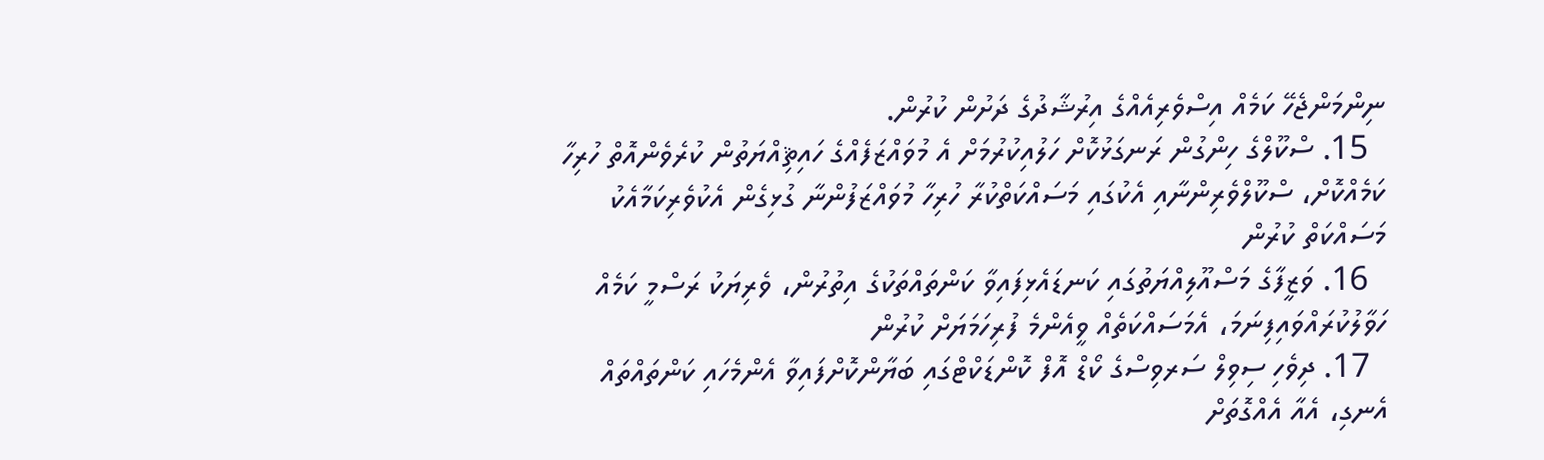ނިންމަންޖެހޭ ކަމެއް އިސްވެރިއެއްގެ އިރުޝާދުގެ ދަށުން ކުރުން.
  15. ސްކޫލްގެ ހިންގުން ރަނގަޅުކޮށް ހަލުއިކުރުމަށް އެ މުވައްޒަފެއްގެ ހައިޘިއްޔަތުން ކުރެވެންއޮތް ހުރިހާ ކަމެއްކޮށް، ސްކޫލްވެރިންނާއި އެކުގައި މަސައްކަތްކުރާ ހުރިހާ މުވައްޒަފުންނާ ގުޅިގެން އެކުވެރިކަމާއެކު މަސައްކަތް ކުރުން
  16. ވަޒީފާގެ މަސްއޫލިއްޔަތުގައި ކަނޑައެޅިފައިވާ ކަންތައްތަކުގެ އިތުރުން، ވެރިޔަކު ރަސްމީ ކަމެއް ހަވާލުކުރައްވައިފިނަމަ، އެމަސައްކަތެއް ވީއެންމެ ފުރިހަމަޔަށް ކުރުން
  17. ދިވެހި ސިވިލް ސަރވިސްގެ ކޯޑް އޮފް ކޮންޑަކްޓްގައި ބަޔާންކޮށްފައިވާ އެންމެހައި ކަންތައްތައް އެނގި، އެއާ އެއްގޮތަށް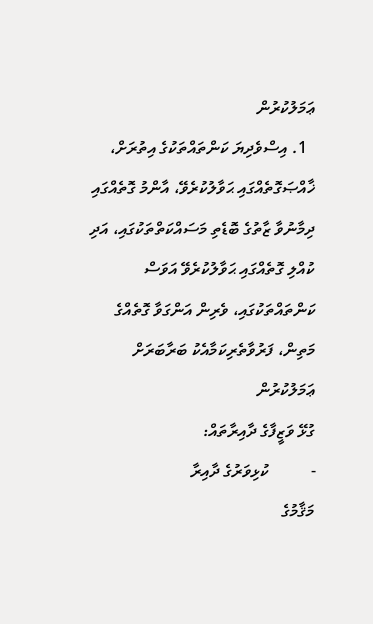ޢަމަލުކުރުން
  1. އިސްވެދިޔަ ކަންތައްތަކުގެ އިތުރަށް، ޚާއްޞަގޮތެއްގައި ޙަވާލުކުރެވޭ، އާންމު ގޮތެއްގައި ދިމާނުވާ ޒާތުގެ ބޮޑެތި މަސައްކަތްތަކުގައި، އަދި ކުއްލި ގޮތެއްގައި ޙަވާލުކުރެވޭ އަވަސް ކަންތައްތަކުގައި، ވެރިން އަންގަވާ ގޮތެއްގެ މަތިން، ފަރުވާތެރިކަމާއެކު ބަރާބަރަށް ޢަމަލުކުރުން
ގުޅޭ ވަޒީފާގެ ދާއިރާތައް:
-          ކުޅިވަރުގެ ދާއިރާ
މަޤާމުގެ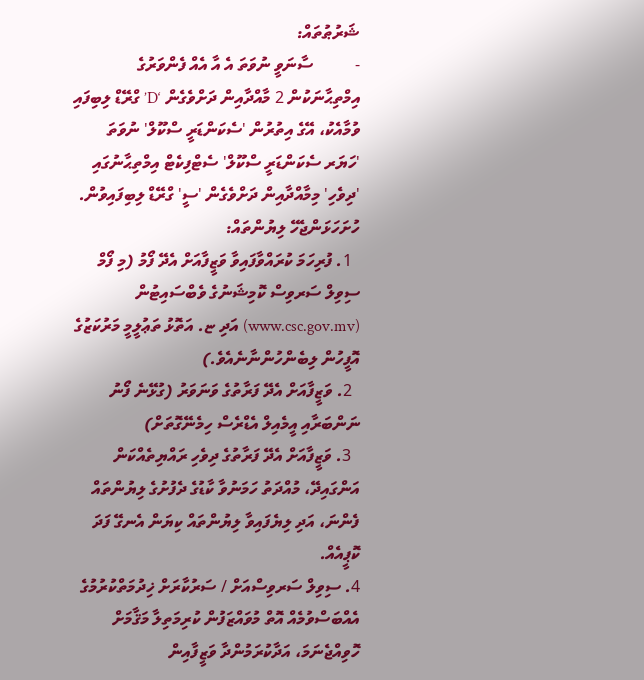ޝަރުޠުތައް:
-          ސާނަވީ ނުވަތަ އެ އާ އެއް ފެންވަރުގެ އިމްތިޙާނަކުން 2 މާއްދާއިން ދަށްވެގެން ‘D’ ގްރޭޑް ލިބިފައި ވުމާއެކު، އޭގެ އިތުރުން 'ސެކަންޑަރީ ސްކޫލް' ނުވަތަ 'ހަޔަރ ސެކަންޑަރީ ސްކޫލް' ސެޓްފިކެޓް އިމްތިޙާނުގައި 'ދިވެހި' މިމާއްދާއިން ދަށްވެގެން 'ސީ' ގްރޭޑް ލިބިފައިވުން.
ހުށަހަޅަންޖެހޭ ލިޔުންތައް:
  1. ފުރިހަމަ ކުރައްވާފައިވާ ވަޒީފާއަށް އެދޭ ފޯމު (މި ފޯމް ސިވިލް ސަރވިސް ކޮމިޝަނުގެ ވެބްސައިޓުން (www.csc.gov.mv) އަދި ޏ. އަތޮޅު ތަޢުލީމީ މަރުކަޒުގެ އޮފީހުން ލިބެންހުންނާނެއެވެ.)
  2. ވަޒީފާއަށް އެދޭ ފަރާތުގެ ވަނަވަރު (ގުޅޭނެ ފޯނު ނަންބަރާއި އީމެއިލް އެޑްރެސް ހިމެނޭގޮތަށް)
  3. ވަޒީފާއަށް އެދޭ ފަރާތުގެ ދިވެހި ރައްޔިތެއްކަން އަންގައިދޭ، މުއްދަތު ހަމަނުވާ ކާޑުގެ ދެފުށުގެ ލިޔުންތައް ފެންނަ، އަދި ލިޔެފައިވާ ލިޔުންތައް ކިޔަން އެނގޭ ފަދަ ކޮޕީއެއް.
4. ސިވިލް ސަރވިސްއަށް / ސަރުކާރަށް ޚިދުމަތްކުރުމުގެ އެއްބަސްވުމެއް އޮތް މުވައްޒަފުން ކުރިމަތިލާ މަޤާމަށް ހޮވިއްޖެނަމަ، އަދާކުރަމުންދާ ވަޒީފާއިން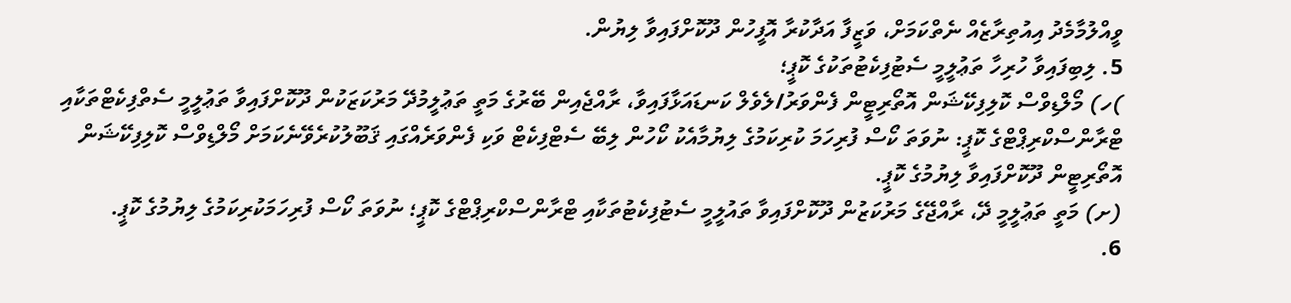ވީއްލުމާމެދު އިއުތިރާޒެއް ނެތްކަމަށް، ވަޒީފާ އަދާކުރާ އޮފީހުން ދޫކޮށްފައިވާ ލިޔުން.
5. ލިބިފައިވާ ހުރިހާ ތަޢުލީމީ ސެޓުފިކެޓުތަކުގެ ކޮޕީ؛
)ހ) މޯލްޑިވްސް ކޮލިފިކޭޝަން އޮތޯރިޓީން ފެންވަރު/ލެވެލް ކަނޑައަޅާފައިވާ، ރާއްޖެއިން ބޭރުގެ މަތީ ތަޢުލީމުދޭ މަރުކަޒަކުން ދޫކޮށްފައިވާ ތަޢުލީމީ ސެތްފިކެޓްތަކާއި ޓްރާންސްކްރިޕްޓްގެ ކޮޕީ: ނުވަތަ ކޯސް ފުރިހަމަ ކުރިކަމުގެ ލިޔުމާއެކު ކޯހުން ލިބޭ ސެޓްފިކެޓް ވަކި ފެންވަރެއްގައި ޤަބޫލުކުރެވޭނެކަމަށް މޯލްޑިވްސް ކޮލިފިކޭޝަން އޮތޯރިޓީން ދޫކޮށްފައިވާ ލިޔުމުގެ ކޮޕީ.
(ށ) މަތީ ތަޢުލީމީ ދޭ، ރާއްޖޭގެ މަރުކަޒުން ދޫކޮށްފައިވާ ތައުލީމީ ސެޓުފިކެޓުތަކާއި ޓްރާންސްކްރިޕްޓްގެ ކޮޕީ؛ ނުވަތަ ކޯސް ފުރިހަމަކުރިކަމުގެ ލިޔުމުގެ ކޮޕީ.
6.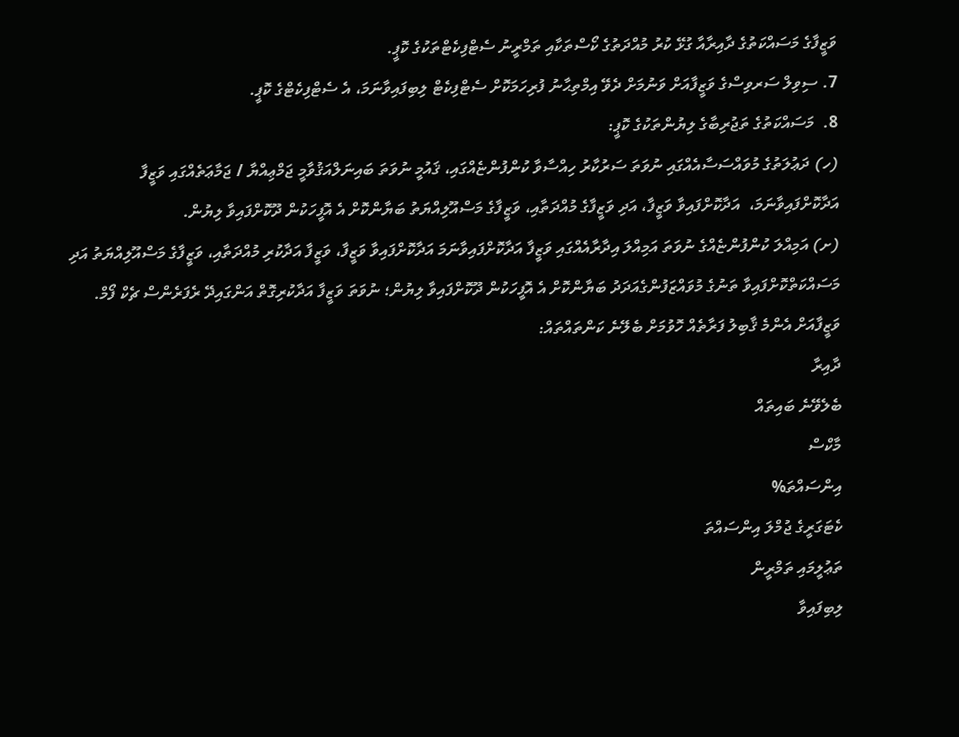ވަޒީފާގެ މަސައްކަތުގެ ދާއިރާއާ ގުޅޭ ކުރު މުއްދަތުގެ ކޯސްތަކާއި ތަމްރީނު ސެޓްފިކެޓްތަކުގެ ކޮޕީ.
7. ސިވިލް ސަރވިސްގެ ވަޒީފާއަށް ވަނުމަށް ދެވޭ އިމްތިޙާނު ފުރިހަމަކޮށް ސެޓްފިކެޓް ލިބިފައިވާނަމަ، އެ ސެޓްފިކެޓްގެ ކޮޕީ.
8.  މަސައްކަތުގެ ތަޖުރިބާގެ ލިޔުންތަކުގެ ކޮޕީ:
(ހ) ދަޢުލަތުގެ މުވައްސަސާއެއްގައި ނުވަތަ ސަރުކާރު ހިއްސާވާ ކުންފުންޏެއްގައި، ޤައުމީ ނުވަތަ ބައިނަލްއަޤުވާމީ ޖަމްޢިއްޔާ / ޖަމާޢަތެއްގައި ވަޒީފާ އަދާކޮށްފައިވާނަމަ،  އަދާކޮށްފައިވާ ވަޒީފާ، އަދި ވަޒީފާގެ މުއްދަތާއި، ވަޒީފާގެ މަސްއޫލިއްޔަތު ބަޔާންކޮށް އެ އޮފީހަކުން ދޫކޮށްފައިވާ ލިޔުން.
(ށ) އަމިއްލަ ކުންފުންޏެއްގެ ނުވަތަ އަމިއްލަ އިދާރާއެއްގައި ވަޒީފާ އަދާކޮށްފައިވާނަމަ އަދާކޮށްފައިވާ ވަޒީފާ، ވަޒީފާ އަދާކުރި މުއްދަތާއި، ވަޒީފާގެ މަސްއޫލިއްޔަތު އަދި މަސައްކަތްކޮށްފައިވާ ތަނުގެ މުވައްޒަފުންގެއަދަދު ބަޔާންކޮށް އެ އޮފީހަކުން ދޫކޮށްފައިވާ ލިޔުން؛ ނުވަތަ ވަޒީފާ އަދާކުރިގޮތް އަންގައިދޭ ރެފަރެންސް ޗެކް ފޯމް.
ވަޒީފާއަށް އެންމެ ޤާބިލު ފަރާތެއް ހޮވުމަށް ބެލޭނެ ކަންތައްތައް:
ދާއިރާ
ބެލެވޭނެ ބައިތައް
މާކްސް
އިންސައްތަ%
ކެޓަގަރީގެ ޖުމްލަ އިންސައްތަ
ތަޢުލީމައި ތަމްރީން
ލިބިފައިވާ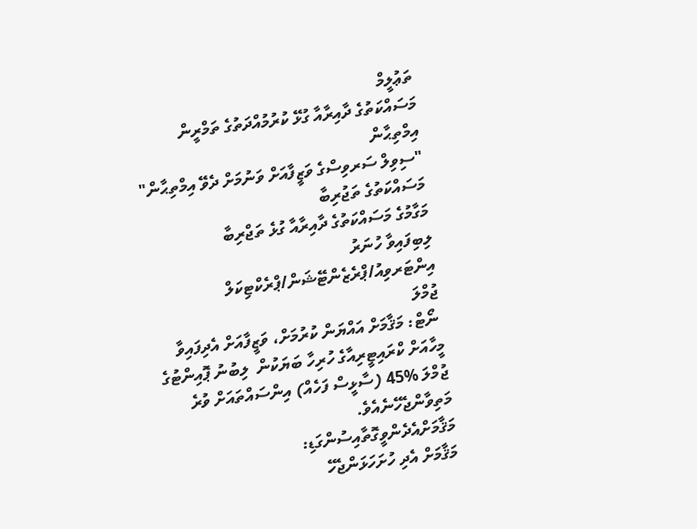ތަޢުލީމް
މަސައްކަތުގެ ދާއިރާއާ ގުޅޭ ކުރުމުއްދަތުގެ ތަމްރީން
އިމްތިޙާން
"ސިވިލް ސަރވިސްގެ ވަޒީފާއަށް ވަނުމަށް ދެވޭ އިމްތިޙާން"
މަސައްކަތުގެ ތަޖުރިބާ
މަގާމުގެ މަސައްކަތުގެ ދާއިރާއާ ގުޅެ ތަޖްރިބާ
ލިބިފައިވާ ހުނަރު
އިންޓަރވިއު/ޕްރެޒެންޓޭޝަން/ޕްރެކްޓިކަލް
ޖުމްލަ
 ނޯޓް: މަޤާމަށް އައްޔަން ކުރުމަށް، ވަޒީފާއަށް އެދިފައިވާ މީހާއަށް ކްރައިޓީރިއާގެ ހުރިހާ ބަޔަކުން  ލިބުނު ޕޮއިންޓުގެ ޖުމްލަ %45 (ސާޅީސް ފަހެއް) އިންސައްތައަށް ވުރެ މަތިވާންޖެހޭނެއެވެ.
މަޤާމަށްއެދެންވީގޮތާއިސުންގަޑި:
މަޤާމަށް އެދި ހުށަހަޅަންޖެހޭ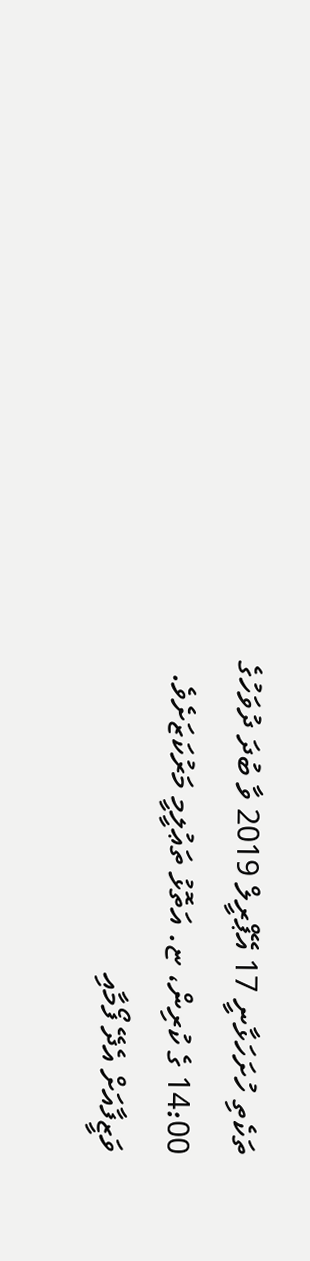ތަކެތި ހުށަހަޅާނީ 17 އޭޕްރީލް 2019 ވާ ބުދަ ދުވަހުގެ 14:00 ގެ ކުރިން، ޏ. އަތޮޅު ތަޢުލީމީ މަރުކަޒަށެވެ. ވަޒީފާއަށް އެދޭ ފޯމާއި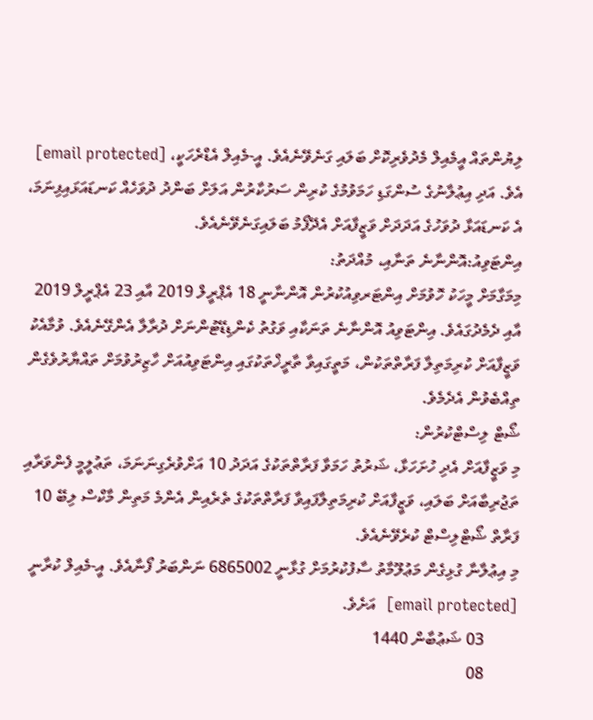ލިޔުންތައް އީމެއިލް މެދުވެރިކޮށް ބަލައި ގަނެވޭނެއެވެ. އީ-މެއިލް އެޑްރެހަކީ، [email protected]  އެވެ. އަދި އިޢުލާނުގެ ސުންގަޑި ހަމަވުމުގެ ކުރިން ސަރުކާރުން އަލަށް ބަންދު ދުވަހެއް ކަނޑައަޅައިފިނަމަ، އެ ކަނޑައަޅާ ދުވަހުގެ އަދަދަށް ވަޒީފާއަށް އެދޭފޯމު ބަލައިގަނެވޭނެއެވެ.
އިންޓަވިއު:އޮންނާނެ ތަނާއި، މުއްދަތު:
މިމަގާމަށް މީހަކު ހޮވުމަށް އިންޓަރވިއުކުރުން އޮންނާނީ 18 އެޕްރީލް 2019 އާއި 23 އެޕްރީލް 2019 އާއި ދެމެދުގައެވެ. އިންޓަވިއު އޮންނާނެ ތަނަކާއި ވަގުތު ކެންޑިޑޭޓުންނަށް ދުރާލާ އެންގޭނެއެވެ. ވުމާއެކު ވަޒީފާއަށް ކުރިމަތިލާ ފަރާތްތަކުން، މަތީގައިވާ ތާރީޚްތަކުގައި އިންޓަވިއުއަށް ހާޒިރުވުމަށް ތައްޔާރުވެގެން ތިއްބެވުން އެދެމެވެ.
ޝޯޓް ލިސްޓްކުރުން:
މި ވަޒީފާއަށް އެދި ހުށަހަޅާ، ޝަރުތު ހަމަވާ ފަރާތްތަކުގެ އަދަދު 10 އަށްވުރެގިނަނަމަ، ތަޢުލީމީ ފެންވަރާއި ތަޖުރިބާއަށް ބަލައި، ވަޒީފާއަށް ކުރިމަތިލާފައިވާ ފަރާތްތަކުގެ ތެރެއިން އެންމެ މަތިން މާކްސް ލިބޭ 10 ފަރާތް ޝޯޓްލިސްޓް ކުރެވޭނެއެވެ.
މި އިޢުލާނާ ގުޅިގެން މަޢުލޫމާތު ސާފުކުރުމަށް ގުޅާނީ 6865002 ނަންބަރު ފޯނާއެވެ. އީ-މެއިލް ކުރާނީ [email protected]  އަށެވެ.
        03 ޝަޢުބާން 1440
        08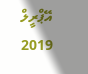އޭޕްރީލް 2019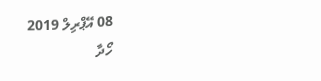08 އޭޕްރިލް 2019
ހޯދާ